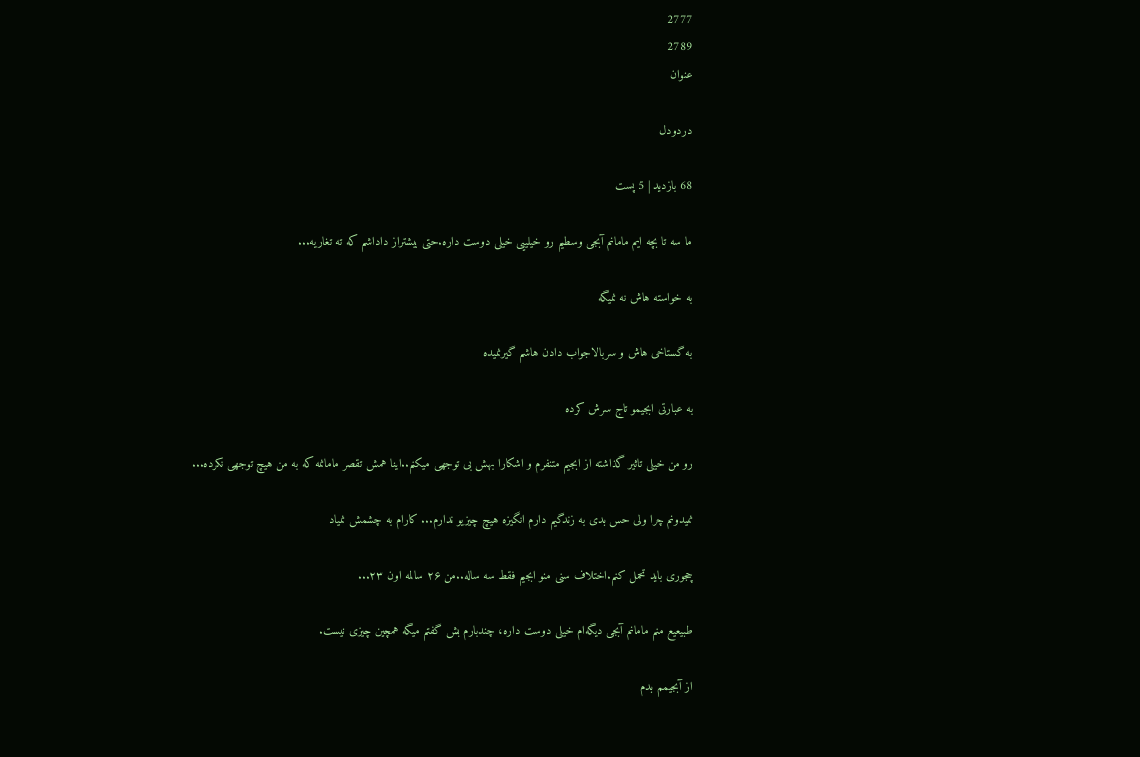2777
2789
عنوان

دردودل

68 بازدید | 5 پست

ما سه تا بچه ایم مامانم آبجی وسطیم رو خیلییی خیلی دوست داره.حتی بیشتراز داداشم که ته تغاریه...

به خواسته هاش نه نمیگه

به گستاخی هاش و سربالاجواب دادن هاشم گیرنمیده

به عبارتی ابجیمو تاج سرش کرده

رو من خیلی تاثیر گذاشته از ابجیم متنفرم و اشکارا بهش بی توجهی میکنم..اینا همش تقصر مامانمه که به من هیچ توجهی نکرده...

نمیدونم چرا ولی حس بدی به زندگیم دارم انگیزه هیچ چیزیو ندارم... کارام به چشمش نمیاد

چجوری باید تحمل کنم.اختلاف سنی منو ابجیم فقط سه ساله..من ۲۶ سالمه اون ۲۳...

طبیعیع منم مامانم آبجی دیگه‌ام خیلی دوست داره، چندبارم بش گفتم میگه همچین چیزی نیست.

از آبجیمم بدم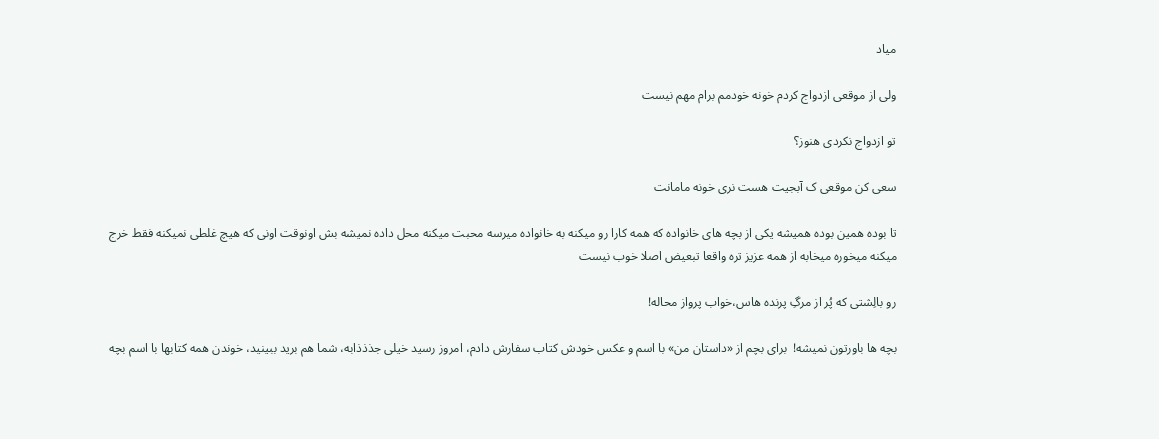میاد

ولی از موقعی ازدواج کردم خونه خودمم برام مهم نیست

تو ازدواج نکردی هنوز؟

سعی کن موقعی ک آبجیت هست نری خونه مامانت

تا بوده همین بوده همیشه یکی از بچه های خانواده که همه کارا رو میکنه به خانواده میرسه محبت میکنه محل داده نمیشه بش اونوقت اونی که هیچ غلطی نمیکنه فقط خرج میکنه میخوره میخابه از همه عزیز تره واقعا تبعیض اصلا خوب نیست

رو بالِشتی که پُر از مرگِ پرنده هاس،خواب پرواز محاله!

بچه ها باورتون نمیشه!  برای بچم از «داستان من» با اسم و عکس خودش کتاب سفارش دادم، امروز رسید خیلی جذذذابه، شما هم برید ببینید، خوندن همه کتابها با اسم بچه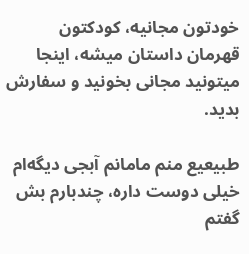خودتون مجانیه، کودکتون قهرمان داستان میشه، اینجا میتونید مجانی بخونید و سفارش بدید.

طبیعیع منم مامانم آبجی دیگه‌ام خیلی دوست داره، چندبارم بش گفتم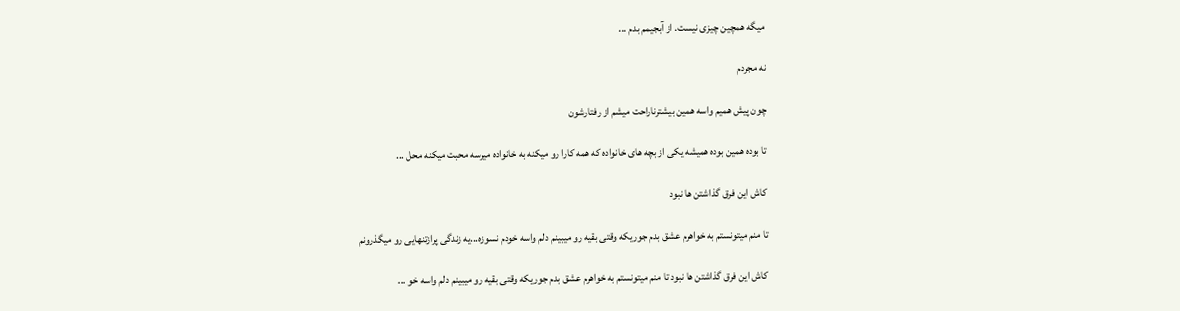میگه همچین چیزی نیست. از آبجیمم بدم ...

نه مجردم

چون پیش همیم واسه همین بیشترناراحت میشم از رفتارشون

تا بوده همین بوده همیشه یکی از بچه های خانواده که همه کارا رو میکنه به خانواده میرسه محبت میکنه محل ...

کاش این فرق گذاشتن ها نبود

تا منم میتونستم به خواهرم عشق بدم جوریکه وقتی بقیه رو میبینم دلم واسه خودم نسوزه...یه زندگی پرازتنهایی رو میگذرونم

کاش این فرق گذاشتن ها نبود تا منم میتونستم به خواهرم عشق بدم جوریکه وقتی بقیه رو میبینم دلم واسه خو ...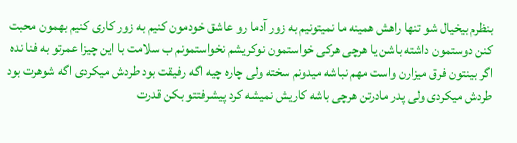بنظرم بیخیال شو تنها راهش همینه ما نمیتونیم به زور آدما رو عاشق خودمون کنیم به زور کاری کنیم بهمون محبت کنن دوستمون داشته باشن یا هرچی هرکی خواستمون نوکریشم نخواستمونم ب سلامت با این چیزا عمرتو به فنا نده اگر بینتون فرق میزارن واست مهم نباشه میدونم سخته ولی چاره چیه اگه رفیقت بود طردش میکردی اگه شوهرت بود طردش میکردی ولی پدر مادرتن هرچی باشه کاریش نمیشه کرد پیشرفتتو بکن قدرت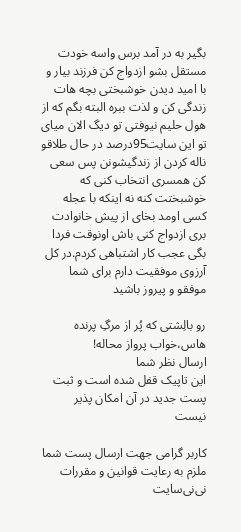بگیر به در آمد برس واسه خودت مستقل بشو ازدواج کن فرزند بیار و با امید دیدن خوشبختی بچه هات زندگی کن و لذت ببره البته بگم که از هول حلیم نیوفتی تو دیگ الان میای تو این سایت95درصد در حال طلاقو ناله کردن از زندگیشونن پس سعی کن همسری انتخاب کنی که خوشبختت کنه نه اینکه با عجله کسی اومد بخای از پیش خانوادت بری ازدواج کنی باش اونوقت فردا بگی عجب کار اشتباهی کردم.در کل آرزوی موفقیت دارم برای شما موفقو و پیروز باشید

رو بالِشتی که پُر از مرگِ پرنده هاس،خواب پرواز محاله!
ارسال نظر شما
این تاپیک قفل شده است و ثبت پست جدید در آن امکان پذیر نیست

کاربر گرامی جهت ارسال پست شما ملزم به رعایت قوانین و مقررات نی‌نی‌سایت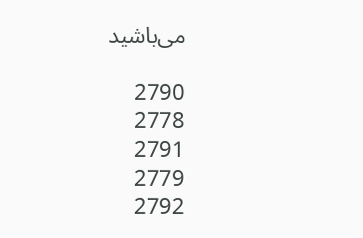می‌باشید

2790
2778
2791
2779
2792